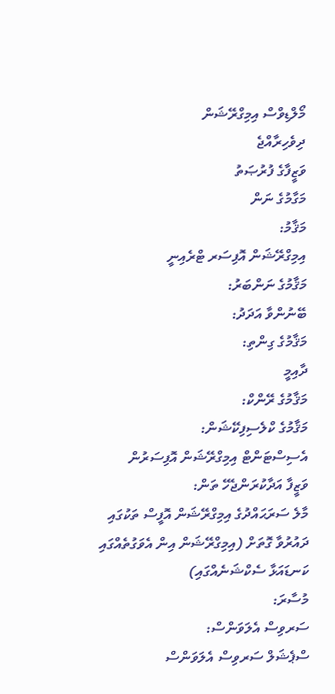މޯލްޑިވްސް އިމިގްރޭޝަން
ދިވެހިރާއްޖެ
ވަޒީފާގެ ފުރުޞަތު
މަގާމުގެ ނަން
މަޤާމު:
އިމިގްރޭޝަން އޮފިސަރ ޓްރެއިނީ
މަޤާމުގެ ނަންބަރު:
ބޭނުންވާ އަދަދު:
މަޤާމުގެ ގިންތި:
ދާއިމީ
މަޤާމުގެ ރޭންކް:
މަޤާމުގެ ކްލެސިފިކޭޝަން:
އެސިސްޓަންޓް އިމިގްރޭޝަން އޮފިސަރުން
ވަޒީފާ އަދާކުރަންޖެހޭ ތަން:
މާލެ ސަރަޙައްދުގެ އިމިގްރޭޝަން އޮފީސް ތަކުގައި ދައުރުވާ ގޮތަށް (އިމިގްރޭޝަން އިން އެވަގުތެއްގައި ކަނޑައަޅާ ސެކްޝަނެއްގައި)
މުސާރަ:
ސަރވިސް އެލަވަންސް:
ސްޕެޝަލް ސަރވިސް އެލަވަންސް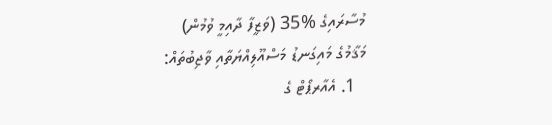މުސާރައިގެ %35 (ވަޒީފާ ދާއިމީ ވުމުން)
މަޤާމުގެ މައިގަނޑު މަސްއޫލިއްޔަތާއި ވާޖިބުތައް:
  1. އެއާރޕޯޓް ގެ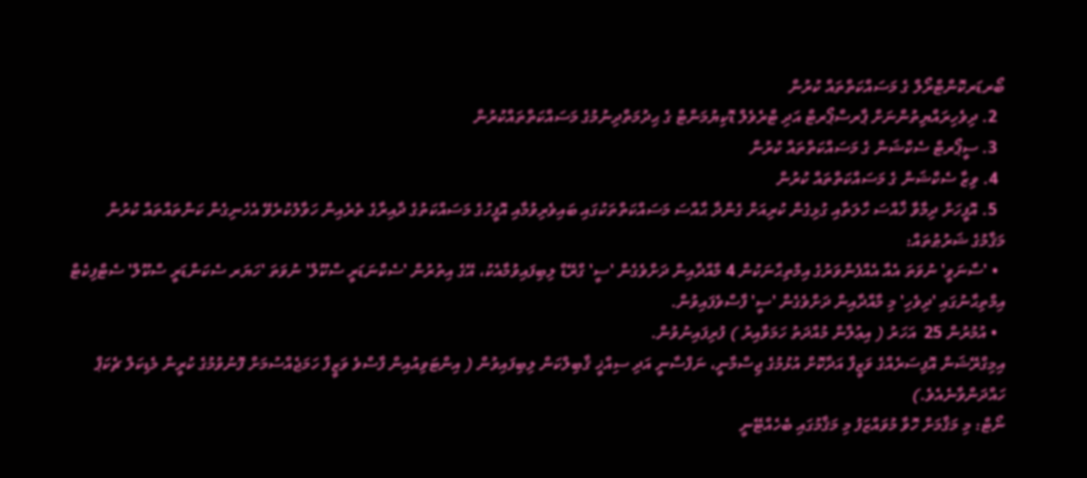ބޯރޑަރކޮންޓްރޯލް ގެ މަސައްކަތްތައް ކުރުން
  2. ދިވެހިރައްޔިތުންނަށް ޕާރސްޕޯރޓް އަދި ޓްރެވެލް ޑޮކިޔުމަންޓް ގެ ޙިދުމަތްދިނުމުގެ މަސައްކަތްތައްކުރުން
  3. ސީޕޯރޓް ސެކްޝަން ގެ މަސައްކަތްތައް ކުރުން
  4. ވިޒާ ސެކްޝަން ގެ މަސައްކަތްތައް ކުރުން
  5. އޮފީހަށް ދިމާވާ ޚާއްސަ ހާލަތާއި ގުޅިގެން ކުރިއަށް ގެންދާ ޙާއްސަ މަސައްކަތްތަކުގައި ބައިވެރިވުމާއި އޮފީހުގެ މަސައްކަތުގެ ދާއިރާގެ ތެރެއިން ހަވާލުކުރެވޭ އެހެނިގެން ކަންތައްތައް ކުރުން
މަޤާމުގެ ޝަރުޠުތައް:
  • 'ސާނަވީ' ނުވަތަ އެއާ އެއްފެންވަރުގެ އިމްތިޙާނަކުން 4 މާއްދާއިން ދަށްވެގެން 'ސީ' ގްރޭޑް ލިބިފައިވުމާއެކު، އޭގެ އިތުރުން 'ސެކްނަޑަރީ ސްކޫލް' ނުވަތަ 'ހަޔަރ ސެކަންޑަރީ ސްކޫލް' ސެޓްފިކެޓް އިމްތިޙާނުގައި 'ދިވެހި' މި މާއްދާއިން ދަށްވެގެން 'ސީ' ފާސްވެފައިވުން.
  • އުމުރުން 25  އަހަރު ( އިޢުލާން މުއްދަތު ހަމަވާއިރު ) ފުރިފައިނުވުން.
އިމިގްރޭޝަން އޮފިސަރެއްގެ ވަޒީފާ އަދާކޮށް އުޅުމުގެ ޖިސްމާނީ، ނަފްސާނީ އަދި ސިއްޚީ ޤާބިލްކަން ލިބިފައިވުން ( އިންޓަވިއުއިން ފާސްވެ ވަޒީފާ ހަމަޖެއްސުމަށް ފޮނުވުމުގެ ކުރީން މެޑިކަލް ޗެކަޕް ހައްދަންވާނެއެވެ.)
ނޯޓް: މި މަޤާމަށް ހޮވާ މުވައްޒަފު މި މަޤާމުގައި ބެހެއްޓޭނީ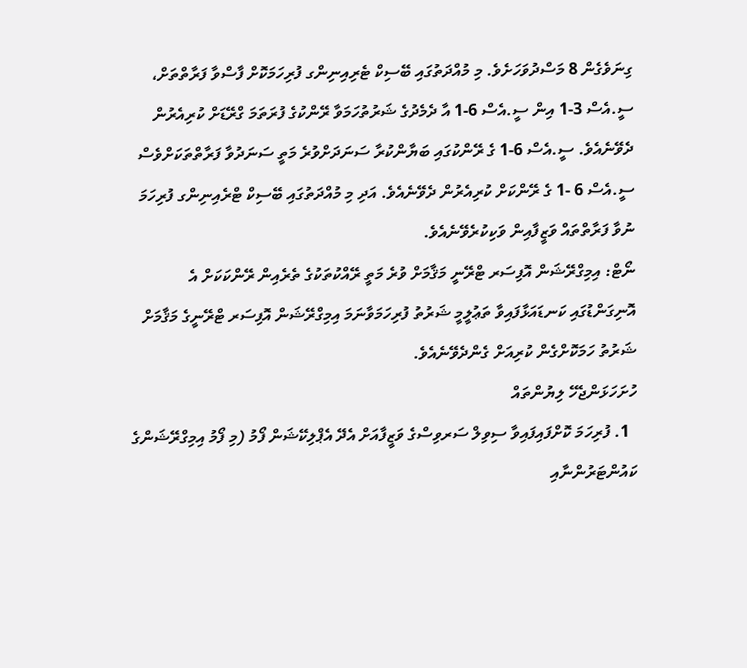ގިނަވެގެން 8 މަސްދުވަހަށެވެ. މި މުއްދަތުގައި ބޭސިކް ޓެރިއިނިންގ ފުރިހަމަކޮށް ފާސްވާ ފަރާތްތަށް، ސީ.އެސް 3-1 އިން ސީ.އެސް 6-1 އާ ދެމެދުގެ ޝަރުތުހަމަވާ ރޭންކުގެ ފުރަތަމަ ގްރޭޑަށް ކުރިއެރުން ދެވޭނެއެވެ. ސީ.އެސް 6-1 ގެ ރޭންކުގައި ބަޔާންކުރާ ސަނަދަށްވުރެ މަތީ ސަނަދުވާ ފަރާތްތަކަށްވެސް ސީ.އެސް 6 -1 ގެ ރޭންކަށް ކުރިއެރުން ދެވޭނެއެވެ. އަދި މި މުއްދަތުގައި ބޭސިކް ޓްރެއިނިންގ ފުރިހަމަ ނުވާ ފަރާތްތައް ވަޒީފާއިން ވަކިކުރެވޭނެއެވެ.
ނޯޓް: އިމިގްރޭޝަން އޮފިސަރ ޓްރޭނީ މަޤާމަށް ވުރެ މަތީ ރޭއްކުތަކުގެ ތެރެއިން ރޭންކަކަށް އެ އޮނިގަންޑުގައި ކަނޑައަޅާފައިވާ ތަޢުލީމީ ޝަރުތު ފުރިހަމަވާނަމަ އިމިގްރޭޝަން އޮފިސަރ ޓްރޭނީގެ މަޤާމަށް ޝަރުތު ހަމަކޮށްގެން ކުރިއަށް ގެންދެވޭނެއެވެ.
ހުށަހަޅަންޖެހޭ ލިޔުންތައް
  1. ފުރިހަމަ ކޮށްފައިފައިވާ ސިވިލް ސަރވިސްގެ ވަޒީފާއަށް އެދޭ އެޕްލިކޭޝަން ފޯމު (މި ފޯމު އިމިގްރޭޝަންގެ ކައުންޓަރުންނާއި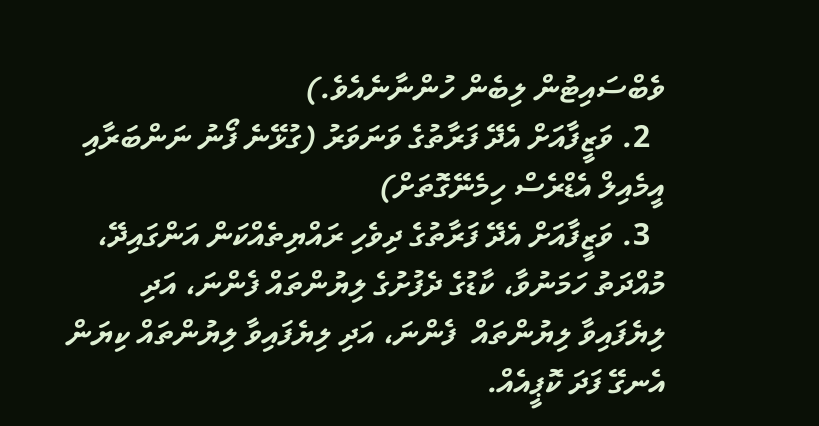ވެބްސައިޓުން ލިބެން ހުންނާނެއެވެ.)
  2. ވަޒީފާއަށް އެދޭ ފަރާތުގެ ވަނަވަރު (ގުޅޭނެ ފޯނު ނަންބަރާއި އީމެއިލް އެޑްރެސް ހިމެނޭގޮތަށް)
  3. ވަޒީފާއަށް އެދޭ ފަރާތުގެ ދިވެހި ރައްޔިތެއްކަން އަންގައިދޭ، މުއްދަތު ހަމަނުވާ، ކާޑުގެ ދެފުށުގެ ލިޔުންތައް ފެންނަ، އަދި ލިޔެފައިވާ ލިޔުންތައް  ފެންނަ، އަދި ލިޔެފައިވާ ލިޔުންތައް ކިޔަން އެނގޭ ފަދަ ކޮޕީއެއް.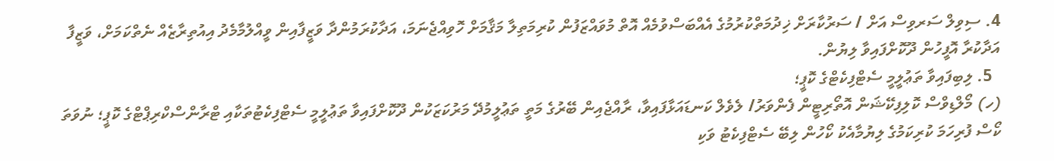4. ސިވިލް ސަރވިސް އަށް / ސަރުކާރަށް ޚިދުމަތްކުރުމުގެ އެއްބަސްވުމެއް އޮތް މުވައްޒަފުން ކުރިމަތިލާ މަޤާމަށް ހޮވިއްޖެނަމަ، އަދާކުރަމުންދާ ވަޒީފާއިން ވީއްލުމާމެދު އިއުތިރާޒެއް ނެތްކަމަށް، ވަޒީފާ އަދާކުރާ އޮފީހުން ދޫކޮށްފައިވާ ލިޔުން.
  5. ލިބިފައިވާ ތަޢުލީމީ ސެޓްފިކެޓްގެ ކޮޕީ؛
(ހ) މޯލްޑިވްސް ކޮލިފިކޭޝަން އޮތޯރިޓީން ފެންވަރު/ ލެވެލް ކަނޑައަޅާފައިވާ، ރާއްޖެއިން ބޭރުގެ މަތީ ތަޢުލީމުދޭ މަރުކަޒަކުން ދޫކޮށްފައިވާ ތަޢުލީމީ ސެޓްފިކެޓުތަކާއި ޓްރާންސްކްރިޕްޓްގެ ކޮޕީ؛ ނުވަތަ ކޯސް ފުރިހަމަ ކުރިކަމުގެ ލިޔުމާއެކު ކޯހުން ލިބޭ ސެޓްފިކެޓު ވަކި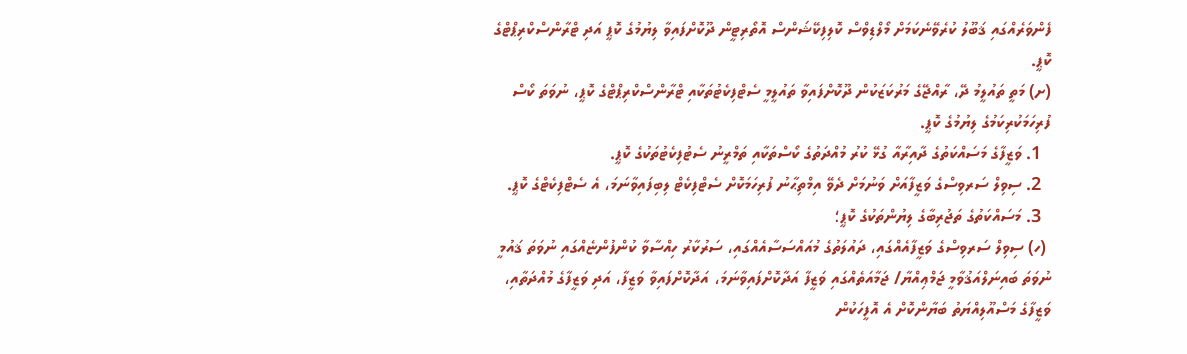ފެންވަރެއްގައި ޤަބޫލު ކުރެވޭނެކަމަށް މޯލްޑިވްސް ކޮލިފިކޭޝަންސް އޮތޯރިޓީން ދޫކޮށްފައިވާ ލިޔުމުގެ ކޮޕީ އަދި ޓްރާންސްކްރިޕްޓްގެ ކޮޕީ.
(ށ) މަތީ ތައުލީމު ދޭ، ރާއްޖޭގެ މަރުކަޒަކުން ދޫކޮށްފައިވާ ތައުލީމީ ސެޓްފިކެޓުތަކާއި ޓްރާންސްކްރިޕްޓްގެ ކޮޕީ، ނުވަތަ ކޯސް ފުރިހަމަކުރިކަމުގެ ލިޔުމުގެ ކޮޕީ.
  1. ވަޒީފާގެ މަސައްކަތުގެ ދާއިރާއާ ގުޅޭ ކުރު މުއްދަތުގެ ކޯސްތަކާއި ތަމްރީނު ސެޓުފިކެޓުތަކުގެ ކޮޕީ.
  2. ސިވިލް ސަރވިސްގެ ވަޒީފާއަށް ވަނުމަށް ދެވޭ އިމްތިޙާނު ފުރިހަމަކޮށް ސެޓްފިކެޓް ލިބިފައިވާނަމަ، އެ ސެޓްފިކެޓްގެ ކޮޕީ.
  3. މަސައްކަތުގެ ތަޖުރިބާގެ ލިޔުންތަކުގެ ކޮޕީ؛
 (ހ) ސިވިލް ސަރވިސްގެ ވަޒީފާއެއްގައި، ދައުލަތުގެ މުއައްސަސާއެއްގައި، ސަރުކާރު ހިއްސާވާ ކުންފުންޏެއްގައި ނުވަތަ ޤައުމީ ނުވަތަ ބައިނަލްއަޤުވާމީ ޖަމްޢިއްޔާ/ ޖަމާއަތެއްގައި ވަޒީފާ އަދާކޮށްފައިވާނަމަ، އަދާކޮށްފައިވާ ވަޒީފާ، އަދި ވަޒީފާގެ މުއްދަތާއި، ވަޒީފާގެ މަސްއޫލިއްޔަތު ބަޔާންކޮށް އެ އޮފީހަކުން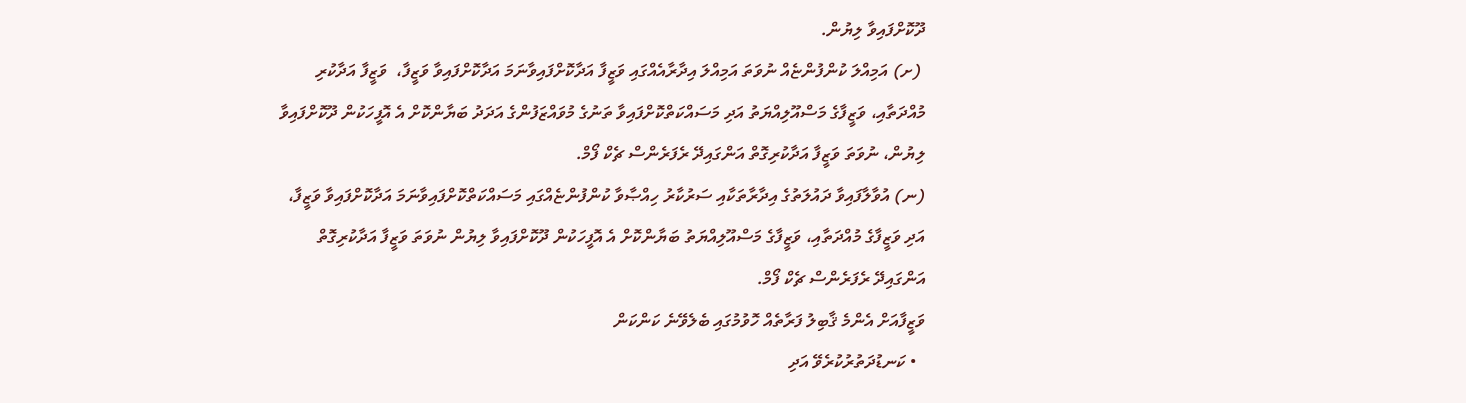ދޫކޮށްފައިވާ ލިޔުން.
 (ށ) އަމިއްލަ ކުންފުންޏެއް ނުވަތަ އަމިއްލަ އިދާރާއެއްގައި ވަޒީފާ އަދާކޮށްފައިވާނަމަ އަދާކޮށްފައިވާ ވަޒީފާ،  ވަޒީފާ އަދާކުރި  މުއްދަތާއި، ވަޒީފާގެ މަސްއޫލިއްޔަތު އަދި މަސައްކަތްކޮށްފައިވާ ތަނުގެ މުވައްޒަފުންގެ އަދަދު ބަޔާންކޮށް އެ އޮފީހަކުން ދޫކޮށްފައިވާ ލިޔުން، ނުވަތަ ވަޒީފާ އަދާކުރިގޮތް އަންގައިދޭ ރެފަރެންސް ޗެކް ފޯމް.
(ނ) އުވާލާފައިވާ ދައުލަތުގެ އިދާރާތަކާއި ސަރުކާރު ހިއްޞާވާ ކުންފުންޏެއްގައި މަސައްކަތްކޮށްފައިވާނަމަ އަދާކޮށްފައިވާ ވަޒީފާ، އަދި ވަޒީފާގެ މުއްދަތާއި، ވަޒީފާގެ މަސްއޫލިއްޔަތު ބަޔާންކޮށް އެ އޮފީހަކުން ދޫކޮށްފައިވާ ލިޔުން ނުވަތަ ވަޒީފާ އަދާކުރިގޮތް އަންގައިދޭ ރެފަރެންސް ޗެކް ފޯމް.
ވަޒީފާއަށް އެންމެ ޤާބިލު ފަރާތެއް ހޮވުމުގައި ބެލެވޭނެ ކަންކަން
  • ކަނޑުދަތުރުކުރެވޭ އަދި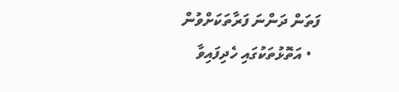ފަތަން ދަންނަ ފަރާތަކަށްވުން
  • އަތޮޅުތަކުގައި ހެދިފައިވާ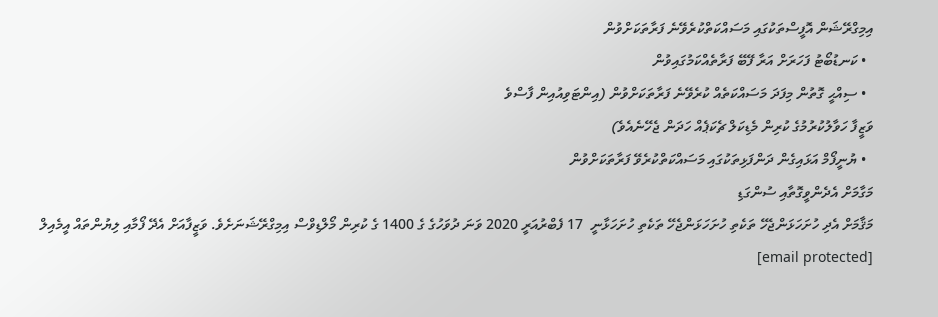އިމިގްރޭޝަން އޮފީސްތަކުގައި މަސައްކަތްކުރެވޭނެ ފަރާތަކަށްވުން
  • ކަނޑުބޯޓު ފަހަރަށް އަރާ ފޭބޭ ފަރާތެއްކަމުގައިވުން
  • ސިއްޙީ ގޮތުން މިފަދަ މަސައްކަތެއް ކުރެވޭނެ ފަރާތަކަށްވުން (އިންޓަވިއުއިން ފާސްވެ
ވަޒީފާ ހަވާލުކުރުމުގެ ކުރިން މެޑިކަލް ޗެކަޕެއް ހަދަން ޖެހޭނެއެވެ)
  • ޔުނީފޯމް އަޅައިގެން ދަންފަޅިތަކުގައި މަސައްކަތްކުރެވޭ ފަރާތަކަށްވުން
މަގާމަށް އެދެންވީގޮތާއި ސުންގަޑި
މަޤާމަށް އެދި ހުށަހަޅަންޖެހޭ ތަކެތި ހުށަހަޅަންޖެހޭ ތަކެތި ހުށަހަޅާނީ  17 ފެބްރުއަރީ 2020 ވަނަ ދުވަހުގެ ގެ 1400 ގެ ކުރިން މޯލްޑިވްސް އިމިގްރޭޝަނަށެވެ. ވަޒީފާއަށް އެދޭ ފޯމާއި ލިޔުންތައް އީމެއިލް [email protected]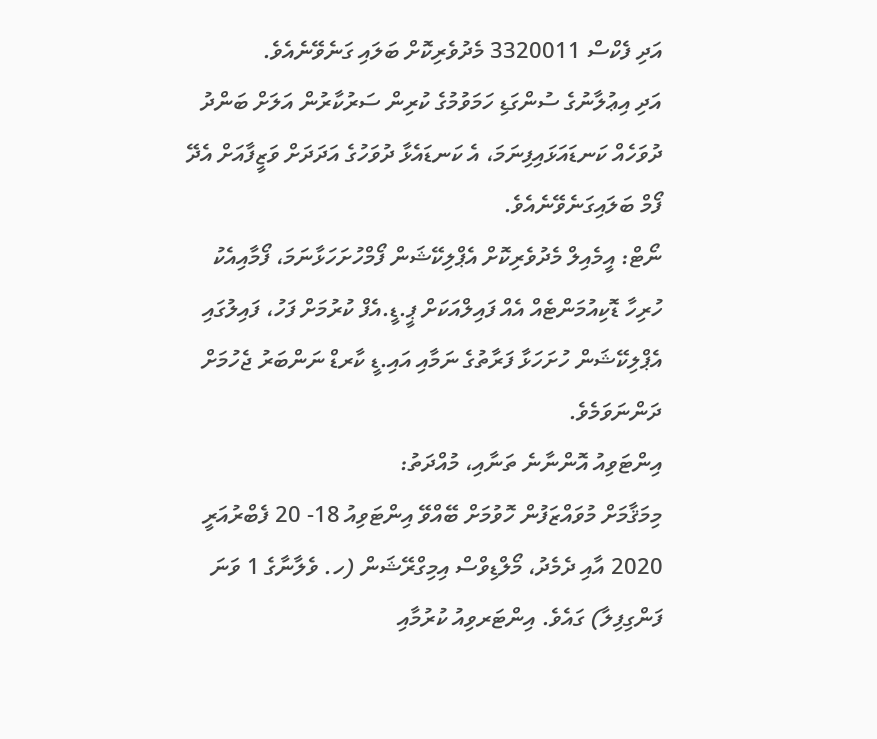އަދި ފެކްސް 3320011 މެދުވެރިކޮށް ބަލައި ގަނެވޭނެއެވެ.
އަދި އިޢުލާނުގެ ސުންގަޑި ހަމަވުމުގެ ކުރިން ސަރުކާރުން އަލަށް ބަންދު ދުވަހެއް ކަނޑައަޅައިފިނަމަ، އެ ކަނޑައެޅާ ދުވަހުގެ އަދަދަށް ވަޒީފާއަށް އެދޭ ފޯމް ބަލައިގަނެވޭނެއެވެ.
ނޯޓް: އީމެއިލް މެދުވެރިކޮށް އެޕްލިކޭޝަން ފޯމްހުށަހަޅާނަމަ، ފޯމާއިއެކު ހުރިހާ ޑޮކިއުމަންޓެއް އެއް ފައިލްއަކަށް ޕީ.ޑީ.އެފް ކުރުމަށް ފަހު، ފައިލުގައި އެޕްލިކޭޝަން ހުށަހަޅާ ފަރާތުގެ ނަމާއި އައި.ޑީ ކާރޑް ނަންބަރު ޖެހުމަށް ދަންނަވަމެވެ.
އިންޓަވިއު އޮންނާނެ ތަނާއި، މުއްދަތު:
މިމަޤާމަށް މުވައްޒަފުން ހޮވުމަށް ބޭއްވޭ އިންޓަވިއު 18- 20 ފެބްރުއަރީ 2020 އާއި ދެމެދު، މޯލްޑިވްސް އިމިގްރޭޝަން (ހ. ވެލާނާގެ 1 ވަނަ ފަންގިފިލާ) ގައެވެ. އިންޓަރވިއު ކުރުމާއި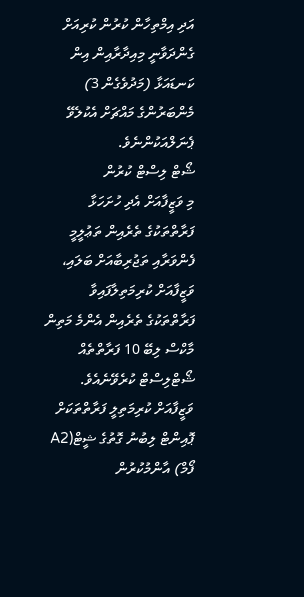އަދި އިމްތިހާން ކުރުން ކުރިއަށް ގެންދަވާނީ މިއިދާރާއިން އިން ކަނޑައަޅާ (މަދުވެގެން 3) މެންބަރުންގެ މައްޗަށް އެކުލެވޭ ޕެނަލްއަކުންނެވެ.
ޝޯޓް ލިސްޓް ކުރުން
މި ވަޒީފާއަށް އެދި ހުށަހަޅާ ފަރާތްތަކުގެ ތެރެއިން ތަޢުލީމީ ފެންވަރާއި ތަޖުރިބާއަށް ބަލައި، ވަޒީފާއަށް ކުރިމަތިލާފައިވާ ފަރާތްތަކުގެ ތެރެއިން އެންމެ މަތިން މާކްސް ލިބޭ 10 ފަރާތްތެއް ޝޯޓްލިސްޓް ކުރެވޭނެއެވެ.
ވަޒީފާއަށް ކުރިމަތިލީ ފަރާތްތަކަށް ޕޮއިންޓް ލިބުނު ގޮތުގެ ޝީޓް(A2 ފޯމް) އާންމުކުރުން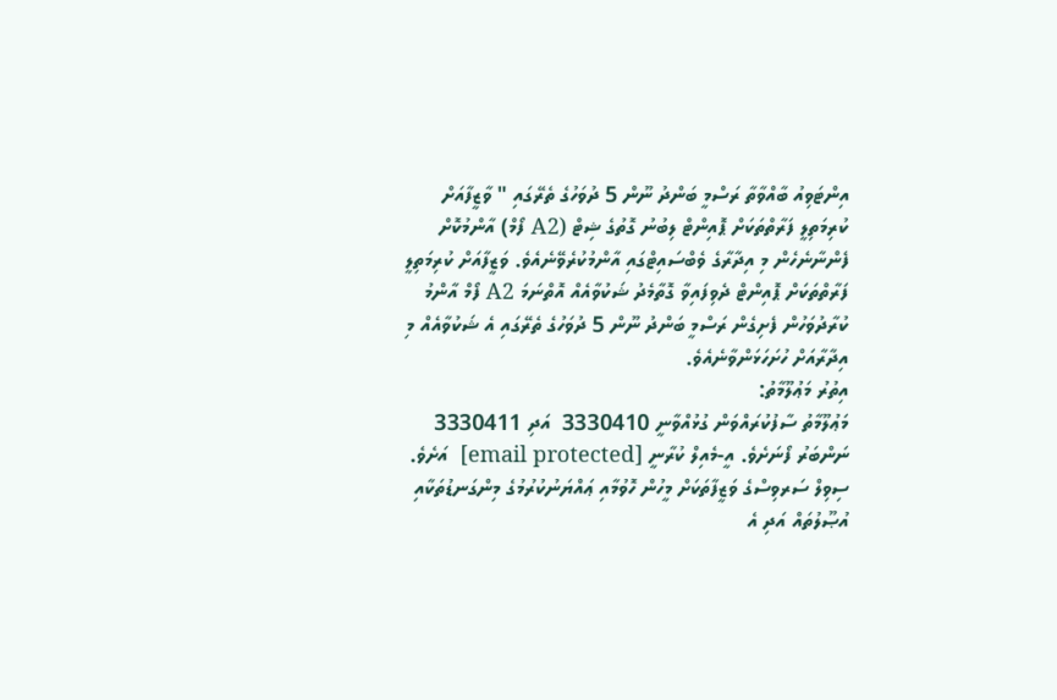އިންޓަވިއު ބާއްވާތާ ރަސްމީ ބަންދު ނޫން 5 ދުވަހުގެ ތެރޭގައި " ވާޒީފާއަށް ކުރިމަތިލީ ފަރާތްތަކަށް ޕޮއިންޓް ލިބުނު ގޮތުގެ ޝިޓް (A2 ފޯމް) އާންމުކޮށް ފެންނާނެހެން މި އިދާރާގެ ވެބްސައިޓްގައި އާންމުކުރެވޭނެއެވެ. ވަޒީފާއަށް ކުރިމަތިލީ ފަރާތްތަކަށް ޕޮއިންޓް ދެވިފައިވާ ގޮތާމެދު ޝަކުވާއެއް އޮތްނަމަ A2 ފޯމް އާންމު ކުރާދުވަހުން ފެށިގެން ރަސްމީ ބަންދު ނޫން 5 ދުވަހުގެ ތެރޭގައި އެ ޝަކުވާއެއް މި އިދާރާއަށް ހުށަހަޅަންވާނެއެވެ.
އިތުރު މަޢުލޫމާތު:
މަޢުލޫމާތު ސާފުކުރައްވަން ގުޅުއްވާނީ 3330410  އަދި 3330411 ނަންބަރު ފޯނަށެވެ. އީ-މެއިލް ކުރާނީ [email protected]  އަށެވެ. ސިވިލް ސަރވިސްގެ ވަޒީފާތަކަށް މީހުން ހޮވުމާއި ޢައްޔަނުކުރުމުގެ މިންގަނޑުތަކާއި އުޞޫލުތައް އަދި އެ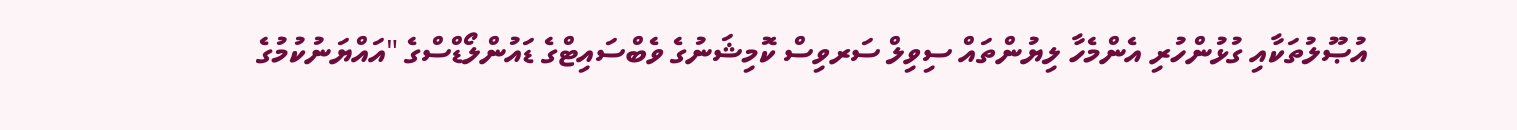އުޞޫލުތަކާއި ގުޅުންހުރި އެންމެހާ ލިޔުންތައް ސިވިލް ސަރވިސް ކޮމިޝަނުގެ ވެބްސައިޓްގެ ޑައުންލޯޑްސްގެ "އައްޔަނުކުމުގެ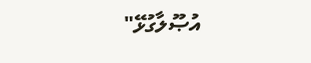އުޞޫލާގުޅޭ"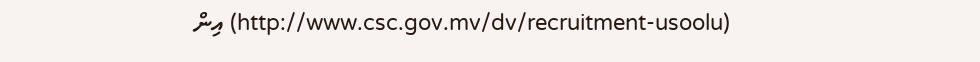(http://www.csc.gov.mv/dv/recruitment-usoolu) އިން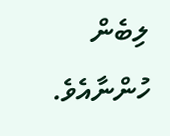ލިބެން ހުންނާއެވެ.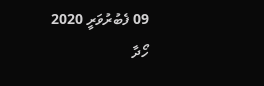09 ފެބުރުވަރީ 2020
ހޯދާ